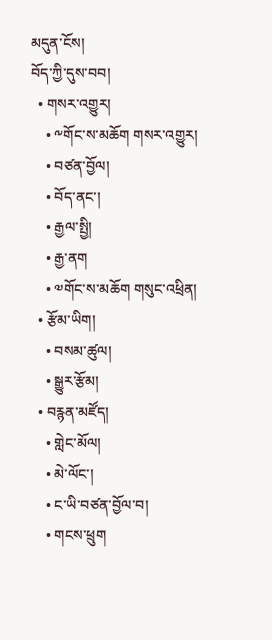མདུན་ངོས།
བོད་ཀྱི་དུས་བབ།
  • གསར་འགྱུར།
    • ༸གོང་ས་མཆོག གསར་འགྱུར།
    • བཙན་བྱོལ།
    • བོད་ནང་།
    • རྒྱལ་སྤྱི།
    • རྒྱ་ནག
    • ༧གོང་ས་མཆོག གསུང་འཕྲིན།
  • རྩོམ་ཡིག།
    • བསམ་ཚུལ།
    • སྒྱུར་རྩོམ།
  • བརྙན་མཛོད།
    • གླེང་མོལ།
    • མེ་ལོང་།
    • ང་ཡི་བཙན་བྱོལ་བ།
    • གངས་ཕྲུག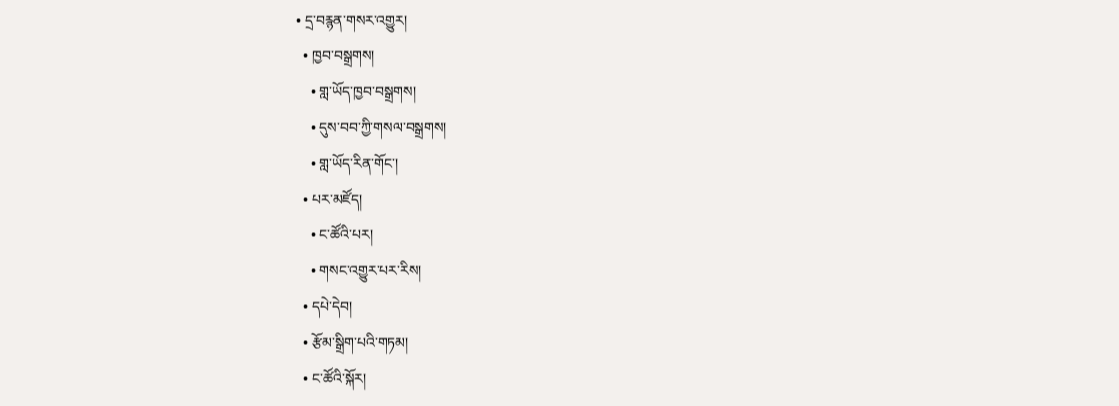• དྲ་བརྙན་གསར་འགྱུར།
  • ཁྱབ་བསྒྲགས།
    • གླ་ཡོད་ཁྱབ་བསྒྲགས།
    • དུས་བབ་ཀྱི་གསལ་བསྒྲགས།
    • གླ་ཡོད་རིན་གོང་།
  • པར་མཛོད།
    • ང་ཚོའི་པར།
    • གསང་འགྱུར་པར་རིས།
  • དཔེ་དེབ།
  • རྩོམ་སྒྲིག་པའི་གཏམ།
  • ང་ཚོའི་སྐོར།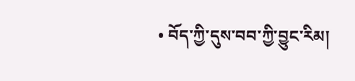• བོད་ཀྱི་དུས་བབ་ཀྱི་བྱུང་རིམ།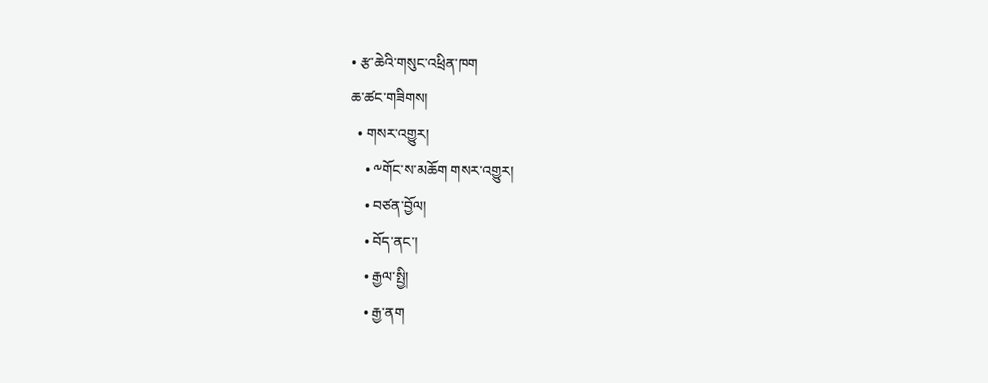• རྩ་ཆེའི་གསུང་འཕྲིན་ཁག
ཆ་ཚང་གཟིགས།
  • གསར་འགྱུར།
    • ༸གོང་ས་མཆོག གསར་འགྱུར།
    • བཙན་བྱོལ།
    • བོད་ནང་།
    • རྒྱལ་སྤྱི།
    • རྒྱ་ནག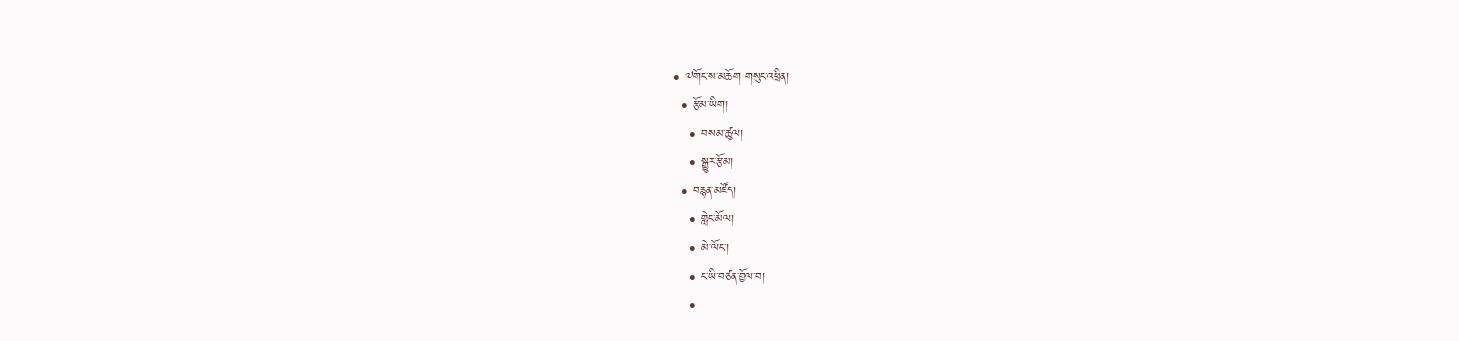• ༧གོང་ས་མཆོག གསུང་འཕྲིན།
  • རྩོམ་ཡིག།
    • བསམ་ཚུལ།
    • སྒྱུར་རྩོམ།
  • བརྙན་མཛོད།
    • གླེང་མོལ།
    • མེ་ལོང་།
    • ང་ཡི་བཙན་བྱོལ་བ།
    •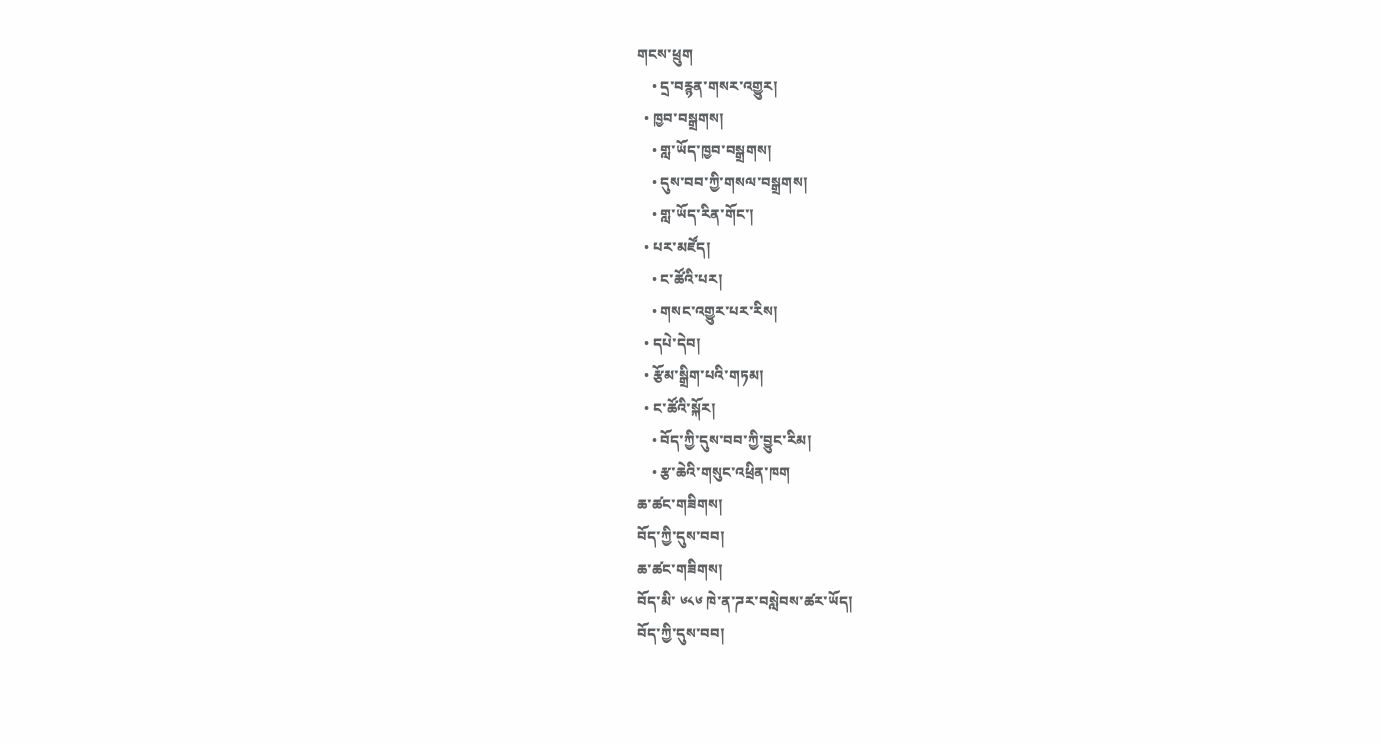གངས་ཕྲུག
    • དྲ་བརྙན་གསར་འགྱུར།
  • ཁྱབ་བསྒྲགས།
    • གླ་ཡོད་ཁྱབ་བསྒྲགས།
    • དུས་བབ་ཀྱི་གསལ་བསྒྲགས།
    • གླ་ཡོད་རིན་གོང་།
  • པར་མཛོད།
    • ང་ཚོའི་པར།
    • གསང་འགྱུར་པར་རིས།
  • དཔེ་དེབ།
  • རྩོམ་སྒྲིག་པའི་གཏམ།
  • ང་ཚོའི་སྐོར།
    • བོད་ཀྱི་དུས་བབ་ཀྱི་བྱུང་རིམ།
    • རྩ་ཆེའི་གསུང་འཕྲིན་ཁག
ཆ་ཚང་གཟིགས།
བོད་ཀྱི་དུས་བབ།
ཆ་ཚང་གཟིགས།
བོད་མི་ ༦༨༦ ཁེ་ན་ཌར་བསླེབས་ཚར་ཡོད།
བོད་ཀྱི་དུས་བབ།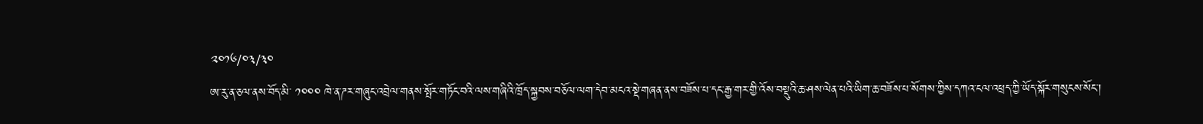༢༠༡༦/༠༣/༣༠
ཨ་རུ་ན་ཅལ་ནས་བོད་མི་ ༡༠༠༠ ཁེ་ན་ཌར་གཞུང་འབྲེལ་གནས་སྤོར་གཏོང་བའི་ལས་གཞིའི་ཁྲོད་སྐྱབས་བཅོལ་ལག་དེབ་མངའ་སྡེ་གཞན་ནས་བཟོས་པ་དང་རྒྱ་གར་གྱི་འོས་བསྡུའི་ཆ་ཤས་ལེན་པའི་ཡིག་ཆ་བཟོས་པ་སོགས་ཀྱིས་དཀའ་ངལ་འཕྲད་ཀྱི་ཡོད་སྐོར་གསུངས་སོང་།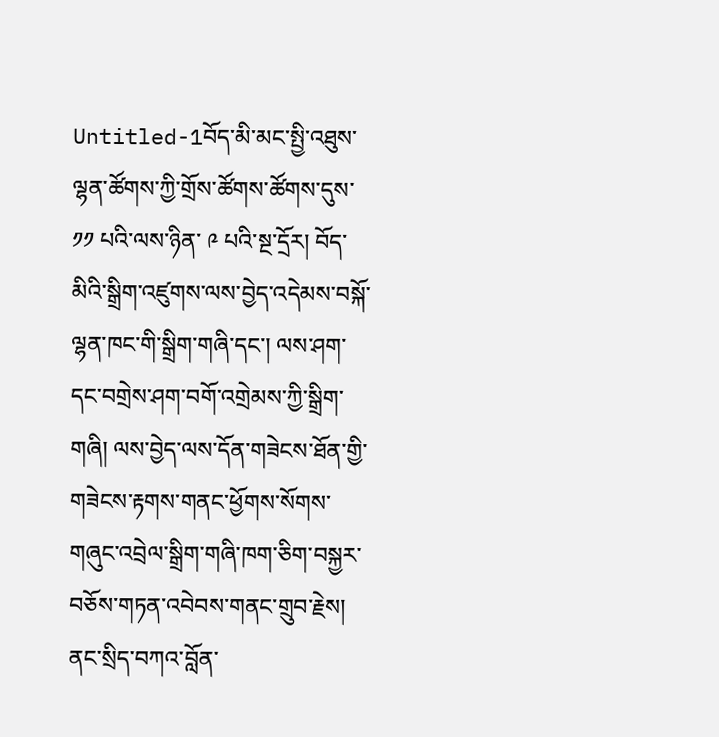Untitled-1བོད་མི་མང་སྤྱི་འཐུས་ལྷན་ཚོགས་ཀྱི་གྲོས་ཚོགས་ཚོགས་དུས་ ༡༡ པའི་ལས་ཉིན་ ༩ པའི་སྔ་དྲོར། བོད་མིའི་སྒྲིག་འཛུགས་ལས་བྱེད་འདེམས་བསྐོ་ལྷན་ཁང་གི་སྒྲིག་གཞི་དང་། ལས་ཤག་དང་བགྲེས་ཤག་བགོ་འགྲེམས་ཀྱི་སྒྲིག་གཞི། ལས་བྱེད་ལས་དོན་གཟེངས་ཐོན་གྱི་གཟེངས་རྟགས་གནང་ཕྱོགས་སོགས་གཞུང་འབྲེལ་སྒྲིག་གཞི་ཁག་ཅིག་བསྐྱར་བཅོས་གཏན་འབེབས་གནང་གྲུབ་རྗེས། ནང་སྲིད་བཀའ་བློན་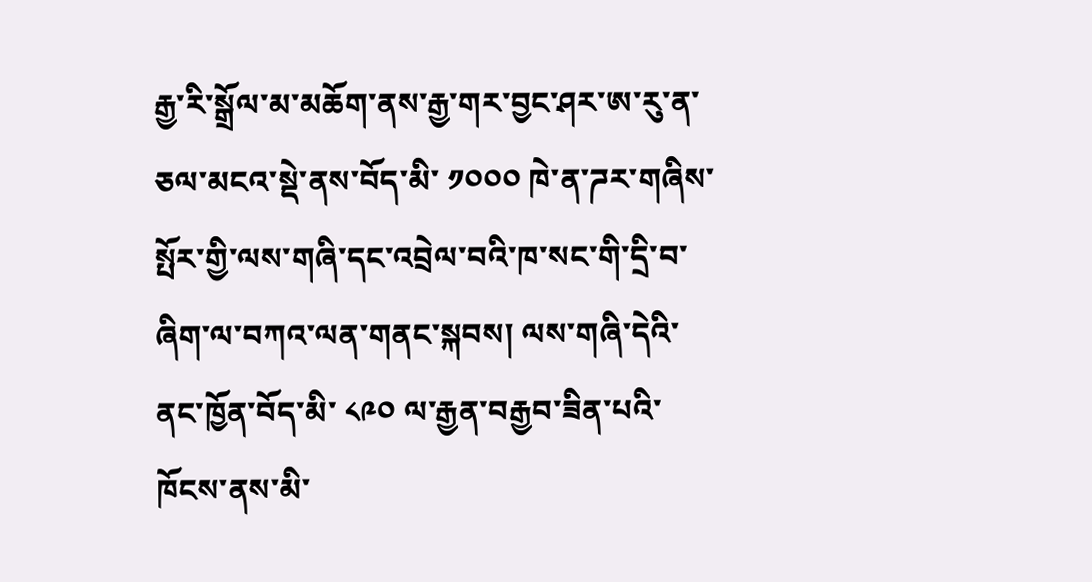རྒྱ་རི་སྒྲོལ་མ་མཆོག་ནས་རྒྱ་གར་བྱང་ཤར་ཨ་རུ་ན་ཅལ་མངའ་སྡེ་ནས་བོད་མི་ ༡༠༠༠ ཁེ་ན་ཌར་གཞིས་སྤོར་གྱི་ལས་གཞི་དང་འབྲེལ་བའི་ཁ་སང་གི་དྲི་བ་ཞིག་ལ་བཀའ་ལན་གནང་སྐབས། ལས་གཞི་དེའི་ནང་ཁྱོན་བོད་མི་ ༨༩༠ ལ་རྒྱན་བརྒྱབ་ཟིན་པའི་ཁོངས་ནས་མི་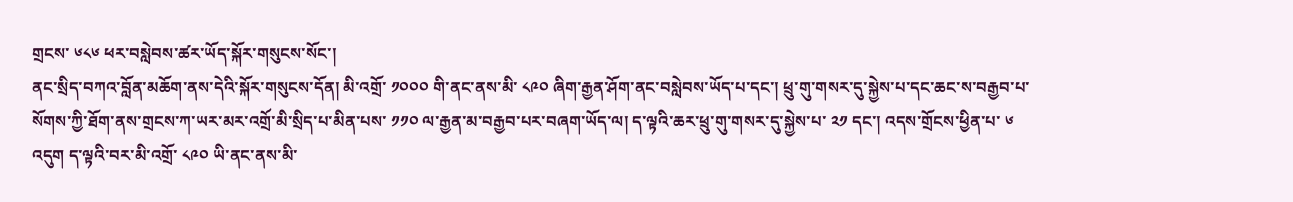གྲངས་ ༦༨༦ ཕར་བསླེབས་ཚར་ཡོད་སྐོར་གསུངས་སོང་།
ནང་སྲིད་བཀའ་བློན་མཆོག་ནས་དེའི་སྐོར་གསུངས་དོན། མི་འགྲོ་ ༡༠༠༠ གི་ནང་ནས་མི་ ༨༩༠ ཞིག་རྒྱན་ཤོག་ནང་བསླེབས་ཡོད་པ་དང་། ཕྲུ་གུ་གསར་དུ་སྐྱེས་པ་དང་ཆང་ས་བརྒྱབ་པ་སོགས་ཀྱི་ཐོག་ནས་གྲངས་ཀ་ཡར་མར་འགྲོ་མི་སྲིད་པ་མིན་པས་ ༡༡༠ ལ་རྒྱན་མ་བརྒྱབ་པར་བཞག་ཡོད་ལ། ད་ལྟའི་ཆར་ཕྲུ་གུ་གསར་དུ་སྐྱེས་པ་ ༢༡ དང་། འདས་གྲོངས་ཕྱིན་པ་ ༦ འདུག ད་ལྟའི་བར་མི་འགྲོ་ ༨༩༠ ཡི་ནང་ནས་མི་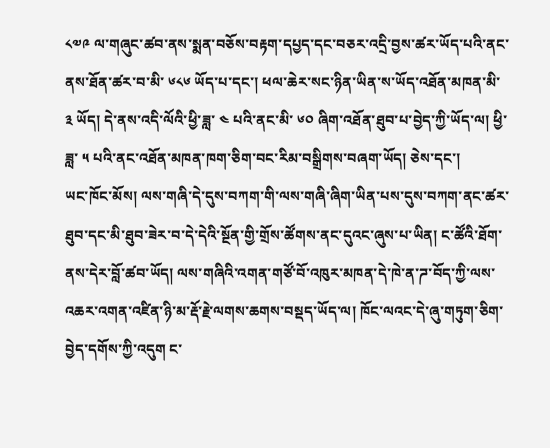༨༧༩ ལ་གཞུང་ཚབ་ནས་སྨན་བཅོས་བརྟག་དཔྱད་དང་བཅར་འདྲི་བྱས་ཚར་ཡོད་པའི་ནང་ནས་ཐོན་ཚར་བ་མི་ ༦༨༦ ཡོད་པ་དང་། ཕལ་ཆེར་སང་ཉིན་ཡིན་ས་ཡོད་འཐོན་མཁན་མི་ ༣ ཡོད། དེ་ནས་འདི་ལོའི་ཕྱི་ཟླ་ ༤ པའི་ནང་མི་ ༦༠ ཞིག་འཐོན་ཐུབ་པ་བྱེད་ཀྱི་ཡོད་ལ། ཕྱི་ཟླ་ ༥ པའི་ནང་འཐོན་མཁན་ཁག་ཅིག་བང་རིམ་བསྒྲིགས་བཞག་ཡོད། ཅེས་དང་།
ཡང་ཁོང་མོས། ལས་གཞི་དེ་དུས་བཀག་གི་ལས་གཞི་ཞིག་ཡིན་པས་དུས་བཀག་ནང་ཚར་ཐུབ་དང་མི་ཐུབ་ཟེར་བ་དེ་དེའི་སྔོན་གྱི་གྲོས་ཚོགས་ནང་དུའང་ཞུས་པ་ཡིན། ང་ཚོའི་ཐོག་ནས་དེར་བློ་ཚབ་ཡོད། ལས་གཞིའི་འགན་གཙོ་བོ་འཁུར་མཁན་དེ་ཁེ་ན་ཌ་བོད་ཀྱི་ལས་འཆར་འགན་འཛིན་ཉི་མ་རྡོ་རྗེ་ལགས་ཆགས་བསྡད་ཡོད་ལ། ཁོང་ལའང་དེ་ཞུ་གཏུག་ཅིག་བྱེད་དགོས་ཀྱི་འདུག ང་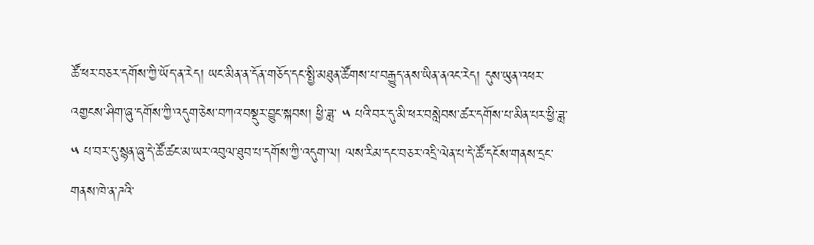ཚོ་ཕར་བཅར་དགོས་ཀྱི་ཡོད་ན་རེད། ཡང་མིན་ན་དོན་གཅོད་དང་སྤྱི་མཐུན་ཚོགས་པ་བརྒྱུད་ནས་ཡིན་ནའང་རེད། དུས་ཡུན་འཕར་འགྱངས་ཤིག་ཞུ་དགོས་ཀྱི་འདུག་ཅེས་བཀའ་བསྡུར་བྱུང་སྐབས། ཕྱི་ཟླ་ ༥ པའི་བར་དུ་མི་ཕར་བསླེབས་ཚར་དགོས་པ་མིན་པར་ཕྱི་ཟླ་ ༥ པ་བར་དུ་སྙན་ཞུ་དེ་ཚོ་ཚང་མ་ཡར་འབུལ་ཐུབ་པ་དགོས་ཀྱི་འདུག་ལ། ལས་རིམ་དང་བཅར་འདྲི་ལེན་པ་དེ་ཚོ་དངོས་གནས་དྲང་གནས་ཁེ་ན་ཌའི་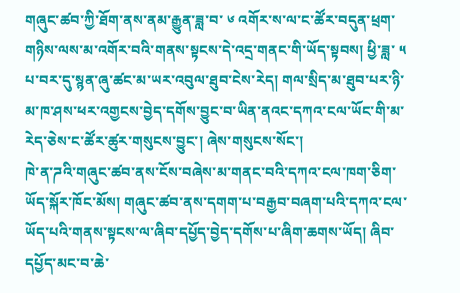གཞུང་ཚབ་ཀྱི་ཐོག་ནས་ནམ་རྒྱུན་ཟླ་བ་ ༦ འགོར་ས་ལ་ང་ཚོར་བདུན་ཕྲག་གཉིས་ལས་མ་འགོར་བའི་གནས་སྟངས་དེ་འདྲ་གནང་གི་ཡོད་སྟབས། ཕྱི་ཟླ་ ༥ པ་བར་དུ་སྙན་ཞུ་ཚང་མ་ཡར་འབུལ་ཐུབ་ངེས་རེད། གལ་སྲིད་མ་ཐུབ་པར་ཉི་མ་ཁ་ཤས་ཕར་འགྱངས་བྱེད་དགོས་བྱུང་བ་ཡིན་ནའང་དཀའ་ངལ་ཡོང་གི་མ་རེད་ཅེས་ང་ཚོར་ཚུར་གསུངས་བྱུང་། ཞེས་གསུངས་སོང་།
ཁེ་ན་ཌའི་གཞུང་ཚབ་ནས་ངོས་བཞེས་མ་གནང་བའི་དཀའ་ངལ་ཁག་ཅིག་ཡོད་སྐོར་ཁོང་མོས། གཞུང་ཚབ་ནས་དགག་པ་བརྒྱབ་བཞག་པའི་དཀའ་ངལ་ཡོད་པའི་གནས་སྟངས་ལ་ཞིབ་དཔྱོད་བྱེད་དགོས་པ་ཞིག་ཆགས་ཡོད། ཞིབ་དཔྱོད་མང་བ་ཆེ་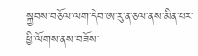སྐྱབས་བཅོལ་ལག་དེབ་ཨ་རུ་ན་ཅལ་ནས་མིན་པར་ཕྱི་ལོགས་ནས་བཟོས་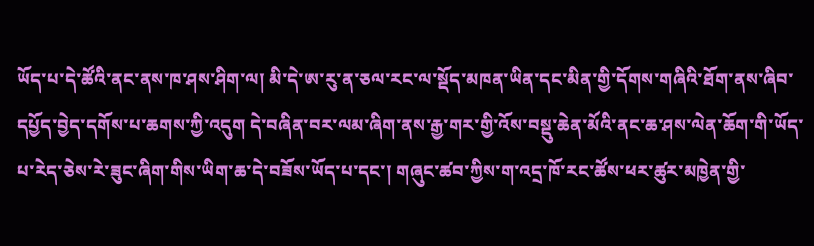ཡོད་པ་དེ་ཚོའི་ནང་ནས་ཁ་ཤས་ཤིག་ལ། མི་དེ་ཨ་རུ་ན་ཅལ་རང་ལ་སྡོད་མཁན་ཡིན་དང་མིན་གྱི་དོགས་གཞིའི་ཐོག་ནས་ཞིབ་དཔྱོད་བྱེད་དགོས་པ་ཆགས་ཀྱི་འདུག དེ་བཞིན་བར་ལམ་ཞིག་ནས་རྒྱ་གར་གྱི་འོས་བསྡུ་ཆེན་མོའི་ནང་ཆ་ཤས་ལེན་ཆོག་གི་ཡོད་པ་རེད་ཅེས་རེ་ཟུང་ཞིག་གིས་ཡིག་ཆ་དེ་བཟོས་ཡོད་པ་དང་། གཞུང་ཚབ་ཀྱིས་ག་འདྲ་ཁོ་རང་ཚོས་ཕར་ཚུར་མཁྱེན་གྱི་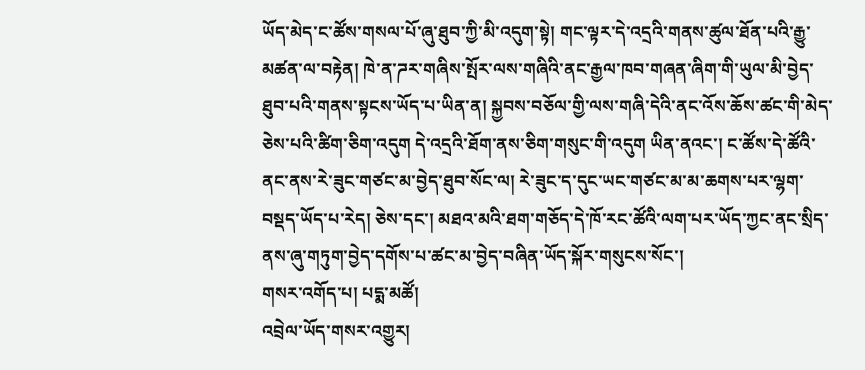ཡོད་མེད་ང་ཚོས་གསལ་པོ་ཞུ་ཐུབ་ཀྱི་མི་འདུག་སྟེ། གང་ལྟར་དེ་འདྲའི་གནས་ཚུལ་ཐོན་པའི་རྒྱུ་མཚན་ལ་བརྟེན། ཁེ་ན་ཌར་གཞིས་སྤོར་ལས་གཞིའི་ནང་རྒྱལ་ཁབ་གཞན་ཞིག་གི་ཡུལ་མི་བྱེད་ཐུབ་པའི་གནས་སྟངས་ཡོད་པ་ཡིན་ན། སྐྱབས་བཅོལ་གྱི་ལས་གཞི་དེའི་ནང་འོས་ཆོས་ཚང་གི་མེད་ཅེས་པའི་ཚིག་ཅིག་འདུག དེ་འདྲའི་ཐོག་ནས་ཅིག་གསུང་གི་འདུག ཡིན་ནའང་། ང་ཚོས་དེ་ཚོའི་ནང་ནས་རེ་ཟུང་གཙང་མ་བྱེད་ཐུབ་སོང་ལ། རེ་ཟུང་ད་དུང་ཡང་གཙང་མ་མ་ཆགས་པར་ལྷག་བསྡད་ཡོད་པ་རེད། ཅེས་དང་། མཐའ་མའི་ཐག་གཅོད་དེ་ཁོ་རང་ཚོའི་ལག་པར་ཡོད་ཀྱང་ནང་སྲིད་ནས་ཞུ་གཏུག་བྱེད་དགོས་པ་ཚང་མ་བྱེད་བཞིན་ཡོད་སྐོར་གསུངས་སོང་།
གསར་འགོད་པ། པདྨ་མཚོ།
འབྲེལ་ཡོད་གསར་འགྱུར།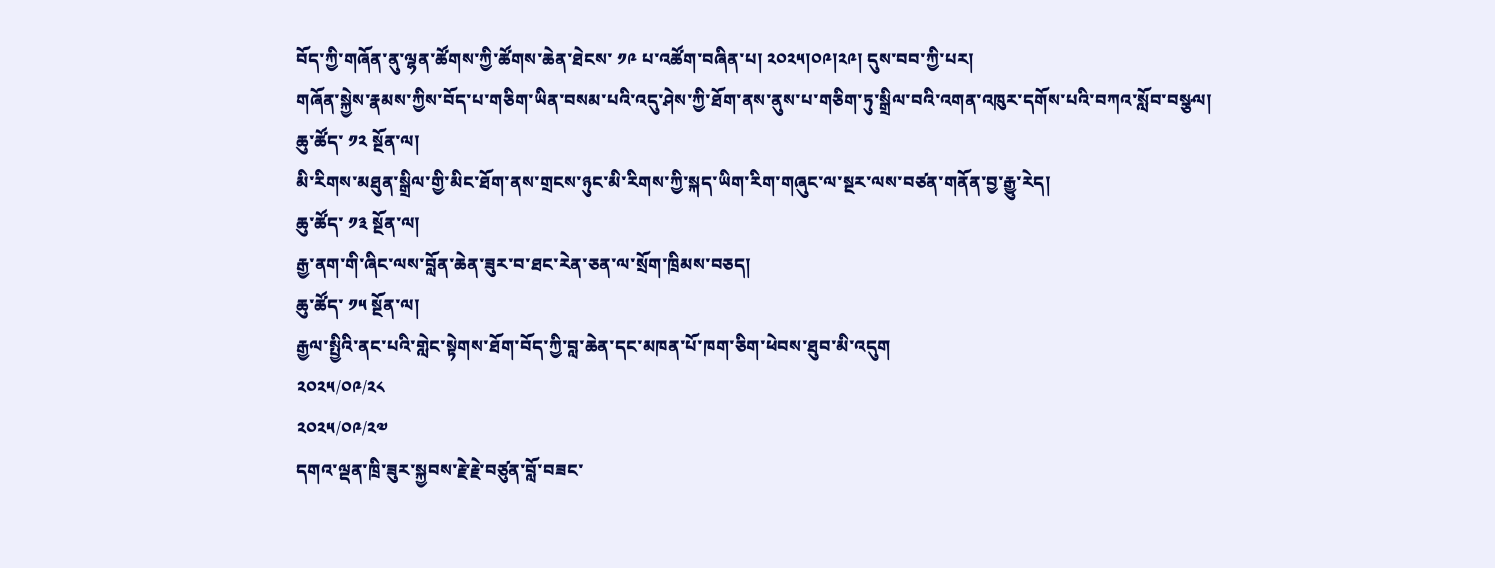བོད་ཀྱི་གཞོན་ནུ་ལྷན་ཚོགས་ཀྱི་ཚོགས་ཆེན་ཐེངས་ ༡༩ པ་འཚོག་བཞིན་པ། ༢༠༢༥།༠༩།༢༩། དུས་བབ་ཀྱི་པར།
གཞོན་སྐྱེས་རྣམས་ཀྱིས་བོད་པ་གཅིག་ཡིན་བསམ་པའི་འདུ་ཤེས་ཀྱི་ཐོག་ནས་ནུས་པ་གཅིག་ཏུ་སྒྲིལ་བའི་འགན་འཁུར་དགོས་པའི་བཀའ་སློབ་བསྩལ།
ཆུ་ཚོད་ ༡༢ སྔོན་ལ།
མི་རིགས་མཐུན་སྒྲིལ་གྱི་མིང་ཐོག་ནས་གྲངས་ཉུང་མི་རིགས་ཀྱི་སྐད་ཡིག་རིག་གཞུང་ལ་སྔར་ལས་བཙན་གནོན་བྱ་རྒྱུ་རེད།
ཆུ་ཚོད་ ༡༣ སྔོན་ལ།
རྒྱ་ནག་གི་ཞིང་ལས་བློན་ཆེན་ཟུར་བ་ཐང་རེན་ཅན་ལ་སྲོག་ཁྲིམས་བཅད།
ཆུ་ཚོད་ ༡༥ སྔོན་ལ།
རྒྱལ་སྤྱིའི་ནང་པའི་གླེང་སྟེགས་ཐོག་བོད་ཀྱི་བླ་ཆེན་དང་མཁན་པོ་ཁག་ཅིག་ཕེབས་ཐུབ་མི་འདུག
༢༠༢༥/༠༩/༢༨
༢༠༢༥/༠༩/༢༧
དགའ་ལྡན་ཁྲི་ཟུར་སྐྱབས་རྗེ་རྗེ་བཙུན་བློ་བཟང་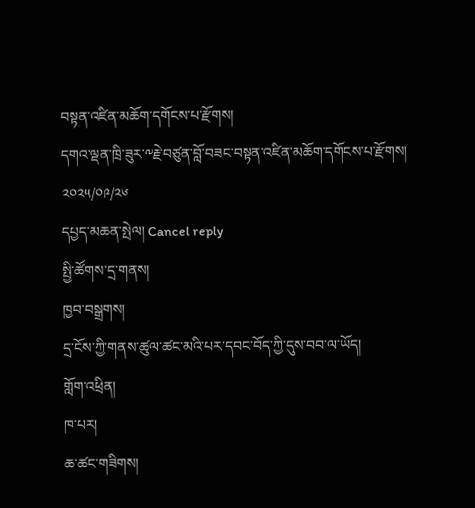བསྟན་འཛིན་མཆོག་དགོངས་པ་རྫོགས།
དགའ་ལྡན་ཁྲི་ཟུར་༸རྗེ་བཙུན་བློ་བཟང་བསྟན་འཛིན་མཆོག་དགོངས་པ་རྫོགས།
༢༠༢༥/༠༩/༢༦
དཔྱད་མཆན་སྤེལ། Cancel reply
སྤྱི་ཚོགས་དྲ་གནས།
ཁྱབ་བསྒྲགས།
དྲ་ངོས་ཀྱི་གནས་ཚུལ་ཚང་མའི་པར་དབང་བོད་ཀྱི་དུས་བབ་ལ་ཡོད།
གློག་འཕྲིན།
ཁ་པར།
ཆ་ཚང་གཟིགས།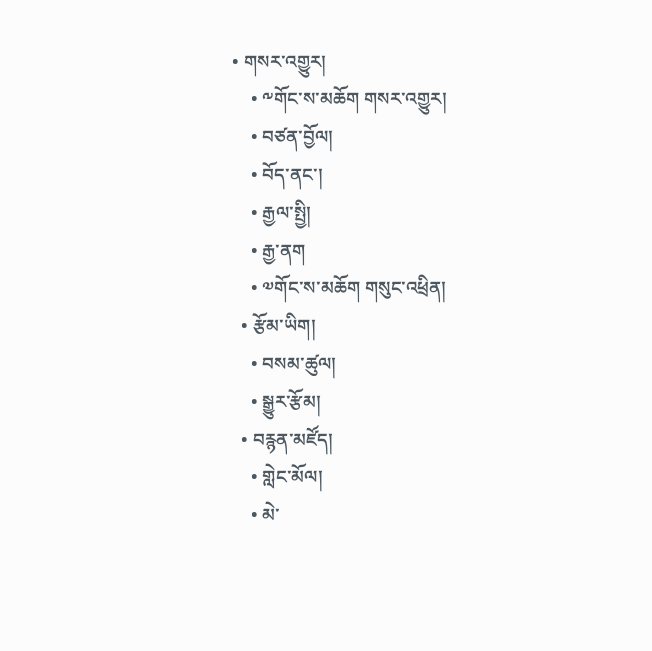• གསར་འགྱུར།
    • ༸གོང་ས་མཆོག གསར་འགྱུར།
    • བཙན་བྱོལ།
    • བོད་ནང་།
    • རྒྱལ་སྤྱི།
    • རྒྱ་ནག
    • ༧གོང་ས་མཆོག གསུང་འཕྲིན།
  • རྩོམ་ཡིག།
    • བསམ་ཚུལ།
    • སྒྱུར་རྩོམ།
  • བརྙན་མཛོད།
    • གླེང་མོལ།
    • མེ་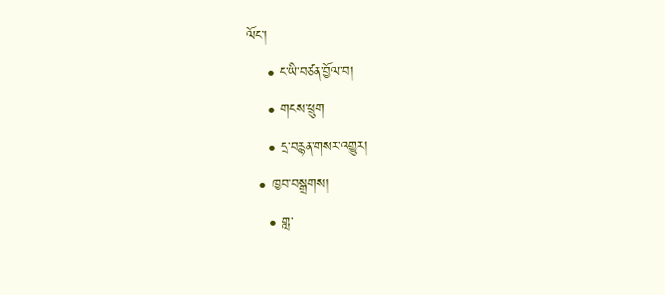ལོང་།
    • ང་ཡི་བཙན་བྱོལ་བ།
    • གངས་ཕྲུག
    • དྲ་བརྙན་གསར་འགྱུར།
  • ཁྱབ་བསྒྲགས།
    • གླ་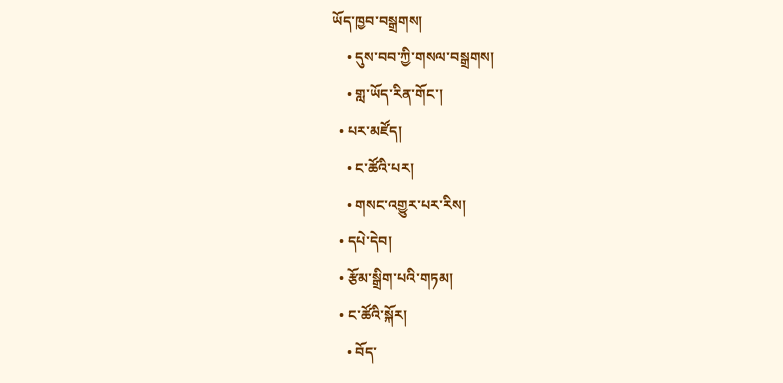ཡོད་ཁྱབ་བསྒྲགས།
    • དུས་བབ་ཀྱི་གསལ་བསྒྲགས།
    • གླ་ཡོད་རིན་གོང་།
  • པར་མཛོད།
    • ང་ཚོའི་པར།
    • གསང་འགྱུར་པར་རིས།
  • དཔེ་དེབ།
  • རྩོམ་སྒྲིག་པའི་གཏམ།
  • ང་ཚོའི་སྐོར།
    • བོད་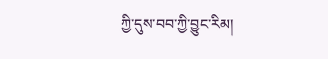ཀྱི་དུས་བབ་ཀྱི་བྱུང་རིམ།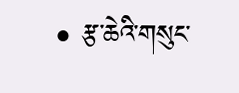• རྩ་ཆེའི་གསུང་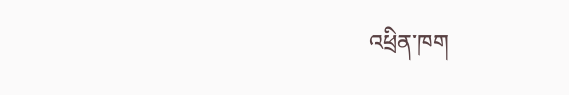འཕྲིན་ཁག